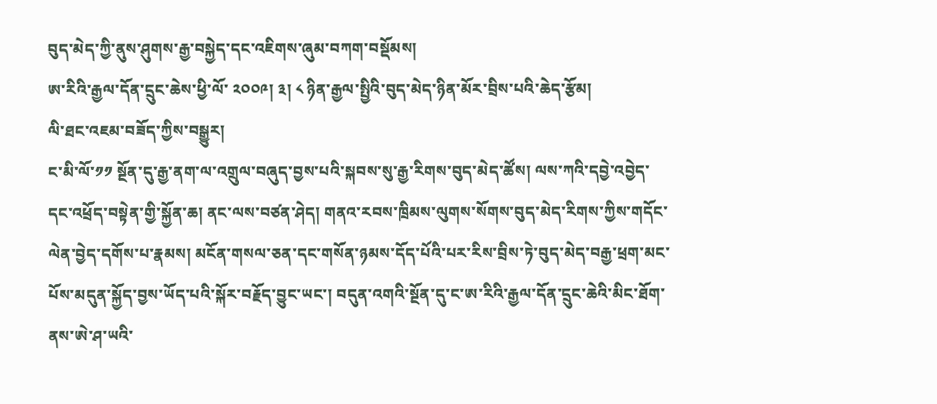བུད་མེད་ཀྱི་ནུས་ཤུགས་རྒྱ་བསྐྱེད་དང་འཇིགས་ཞུམ་བཀག་བསྡོམས།
ཨ་རིའི་རྒྱལ་དོན་དྲུང་ཆེས་ཕྱི་ལོ་ ༢༠༠༩། ༣། ༨ ཉིན་རྒྱལ་སྤྱིའི་བུད་མེད་ཉིན་མོར་བྲིས་པའི་ཆེད་རྩོམ།
ལི་ཐང་འཇམ་བཟོད་ཀྱིས་བསྒྱུར།
ང་མི་ལོ་༡༡ སྔོན་དུ་རྒྱ་ནག་ལ་འགྲུལ་བཞུད་བྱས་པའི་སྐབས་སུ་རྒྱ་རིགས་བུད་མེད་ཚོས། ལས་ཀའི་དབྱེ་འབྱེད་དང་འཕྲོད་བསྟེན་གྱི་སྐྱོན་ཆ། ནང་ལས་བཙན་ཤེད། གནའ་རབས་ཁྲིམས་ལུགས་སོགས་བུད་མེད་རིགས་ཀྱིས་གདོང་ལེན་བྱེད་དགོས་པ་རྣམས། མངོན་གསལ་ཅན་དང་གསོན་ཉམས་དོད་པོའི་པར་རིས་བྲིས་ཏེ་བུད་མེད་བརྒྱ་ཕྲག་མང་པོས་མདུན་སྐྱོད་བྱས་ཡོད་པའི་སྐོར་བརྗོད་བྱུང་ཡང་། བདུན་འགའི་སྔོན་དུ་ང་ཨ་རིའི་རྒྱལ་དོན་དྲུང་ཆེའི་མིང་ཐོག་ནས་ཨེ་ཤ་ཡའི་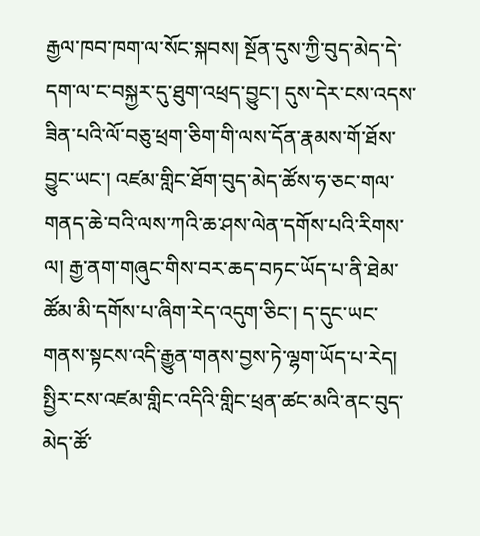རྒྱལ་ཁབ་ཁག་ལ་སོང་སྐབས། སྔོན་དུས་ཀྱི་བུད་མེད་དེ་དག་ལ་ང་བསྐྱར་དུ་ཐུག་འཕྲད་བྱུང་། དུས་དེར་ངས་འདས་ཟིན་པའི་ལོ་བཅུ་ཕྲག་ཅིག་གི་ལས་དོན་རྣམས་གོ་ཐོས་བྱུང་ཡང་། འཛམ་གླིང་ཐོག་བུད་མེད་ཚོས་ཧ་ཅང་གལ་གནད་ཆེ་བའི་ལས་ཀའི་ཆ་ཤས་ལེན་དགོས་པའི་རིགས་ལ། རྒྱ་ནག་གཞུང་གིས་བར་ཆད་བཏང་ཡོད་པ་ནི་ཐེམ་ཚོམ་མི་དགོས་པ་ཞིག་རེད་འདུག་ཅིང་། ད་དུང་ཡང་གནས་སྟངས་འདི་རྒྱུན་གནས་བྱས་ཏེ་ལྷག་ཡོད་པ་རེད།
སྤྱིར་ངས་འཛམ་གླིང་འདིའི་གླིང་ཕྲན་ཚང་མའི་ནང་བུད་མེད་ཚོ་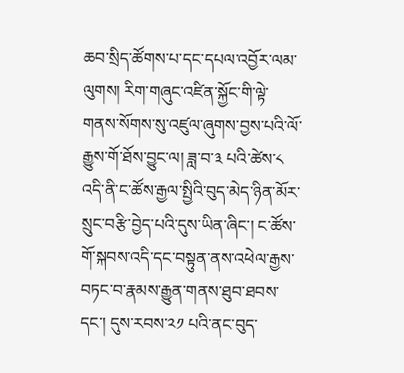ཆབ་སྲིད་ཚོགས་པ་དང་དཔལ་འབྱོར་ལམ་ལུགས། རིག་གཞུང་འཛིན་སྐྱོང་གི་ལྟེ་གནས་སོགས་སུ་འཛུལ་ཞུགས་བྱས་པའི་ལོ་རྒྱུས་གོ་ཐོས་བྱུང་ལ། ཟླ་བ་༣ པའི་ཚེས་༨ འདི་ནི་ང་ཚོས་རྒྱལ་སྤྱིའི་བུད་མེད་ཉིན་མོར་སྲུང་བརྩི་བྱེད་པའི་དུས་ཡིན་ཞིང་། ང་ཚོས་གོ་སྐབས་འདི་དང་བསྟུན་ནས་འཕེལ་རྒྱས་བཏང་བ་རྣམས་རྒྱུན་གནས་ཐུབ་ཐབས་དང་། དུས་རབས་༢༡ པའི་ནང་བུད་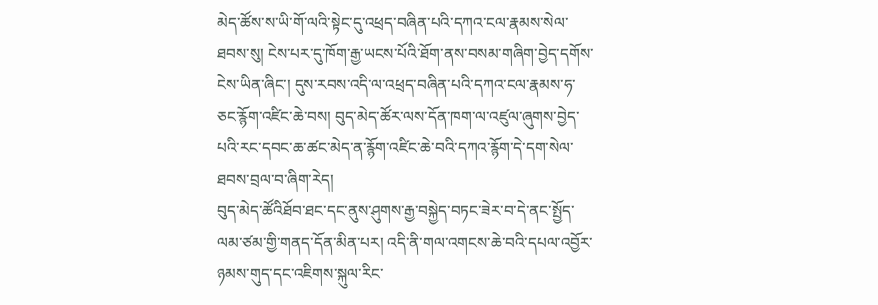མེད་ཚོས་ས་ཡི་གོ་ལའི་སྟེང་དུ་འཕྲད་བཞིན་པའི་དཀའ་ངལ་རྣམས་སེལ་ཐབས་སུ། ངེས་པར་དུ་ཁོག་རྒྱ་ཡངས་པོའི་ཐོག་ནས་བསམ་གཞིག་བྱེད་དགོས་ངེས་ཡིན་ཞིང་། དུས་རབས་འདི་ལ་འཕྲད་བཞིན་པའི་དཀའ་ངལ་རྣམས་ཧ་ཅང་རྙོག་འཛིང་ཆེ་བས། བུད་མེད་ཚོར་ལས་དོན་ཁག་ལ་འཛུལ་ཞུགས་བྱེད་པའི་རང་དབང་ཆ་ཚང་མེད་ན་རྙོག་འཛིང་ཆེ་བའི་དཀའ་རྙོག་དེ་དག་སེལ་ཐབས་བྲལ་བ་ཞིག་རེད།
བུད་མེད་ཚོའིཐོབ་ཐང་དང་ནུས་ཤུགས་རྒྱ་བསྐྱེད་བཏང་ཟེར་བ་དེ་ནང་སྤྱོད་ལམ་ཙམ་གྱི་གནད་དོན་མིན་པར། འདི་ནི་གལ་འགངས་ཆེ་བའི་དཔལ་འབྱོར་ཉམས་གུད་དང་འཇིགས་སྐུལ་རིང་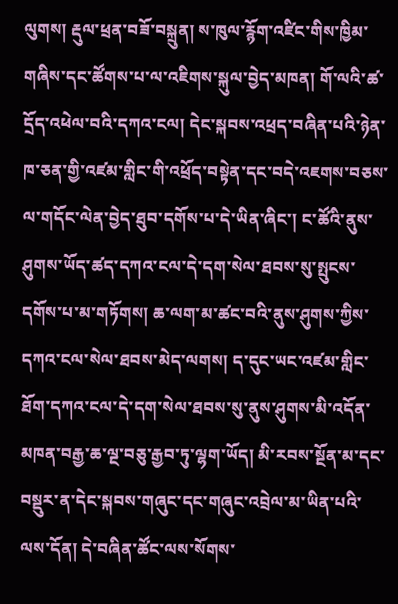ལུགས། རྡུལ་ཕྲན་བཟོ་བསྐྲུན། ས་ཁུལ་རྙོག་འཛིང་གིས་ཁྱིམ་གཞིས་དང་ཚོགས་པ་ལ་འཇིགས་སྐུལ་བྱེད་མཁན། གོ་ལའི་ཚ་དྲོད་འཕེལ་བའི་དཀའ་ངལ། དེང་སྐབས་འཕྲད་བཞིན་པའི་ཉེན་ཁ་ཅན་གྱི་འཛམ་གླིང་གི་འཕྲོད་བསྟེན་དང་བདེ་འཇགས་བཅས་ལ་གདོང་ལེན་བྱེད་ཐུབ་དགོས་པ་དེ་ཡིན་ཞིང་། ང་ཚོའི་ནུས་ཤུགས་ཡོད་ཚད་དཀའ་ངལ་དེ་དག་སེལ་ཐབས་སུ་སྤུངས་དགོས་པ་མ་གཏོགས། ཆ་ལག་མ་ཚང་བའི་ནུས་ཤུགས་ཀྱིས་དཀའ་ངལ་སེལ་ཐབས་མེད་ལགས། ད་དུང་ཡང་འཛམ་གླིང་ཐོག་དཀའ་ངལ་དེ་དག་སེལ་ཐབས་སུ་ནུས་ཤུགས་མི་འདོན་མཁན་བརྒྱ་ཆ་ལྔ་བཅུ་རྒྱབ་ཏུ་ལྷག་ཡོད། མི་རབས་སྔོན་མ་དང་བསྡུར་ན་དེང་སྐབས་གཞུང་དང་གཞུང་འབྲེལ་མ་ཡིན་པའི་ལས་དོན། དེ་བཞིན་ཚོང་ལས་སོགས་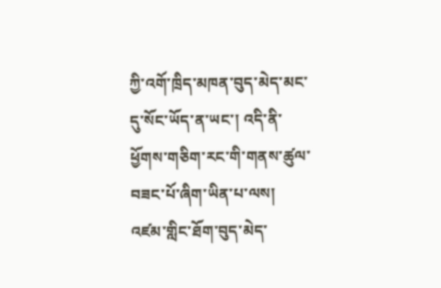ཀྱི་འགོ་ཁྲིད་མཁན་བུད་མེད་མང་དུ་སོང་ཡོད་ན་ཡང་། འདི་ནི་ཕྱོགས་གཅིག་རང་གི་གནས་ཚུལ་བཟང་པོ་ཞིག་ཡིན་པ་ལས། འཛམ་གླིང་ཐོག་བུད་མེད་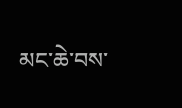མང་ཆེ་བས་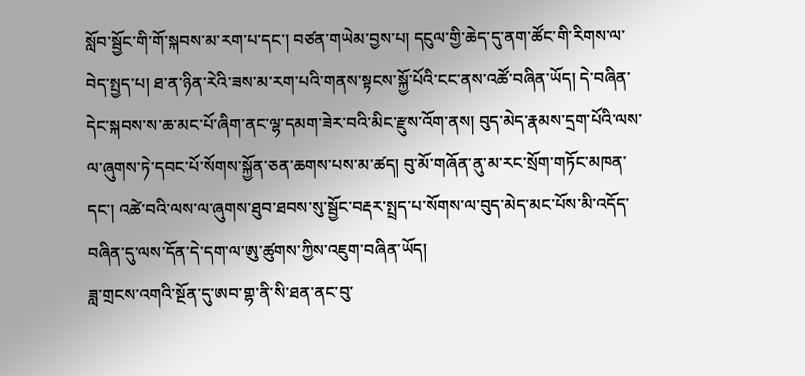སློབ་སྦྱོང་གི་གོ་སྐབས་མ་རག་པ་དང་། བཙན་གཡེམ་བྱས་པ། དངུལ་གྱི་ཆེད་དུ་ནག་ཚོང་གི་རིགས་ལ་བེད་སྤྱད་པ། ཐ་ན་ཉིན་རེའི་ཟས་མ་རག་པའི་གནས་སྟངས་སྐྱོ་པོའི་ངང་ནས་འཚོ་བཞིན་ཡོད། དེ་བཞིན་དེང་སྐབས་ས་ཆ་མང་པོ་ཞིག་ནང་ལྷ་དམག་ཟེར་བའི་མིང་རྫུས་འོག་ནས། བུད་མེད་རྣམས་དྲག་པོའི་ལས་ལ་ཞུགས་ཏེ་དབང་པོ་སོགས་སྐྱོན་ཅན་ཆགས་པས་མ་ཚད། བུ་མོ་གཞོན་ནུ་མ་རང་སྲོག་གཏོང་མཁན་དང་། འཚེ་བའི་ལས་ལ་ཞུགས་ཐུབ་ཐབས་སུ་སྦྱོང་བརྡར་སྤྲད་པ་སོགས་ལ་བུད་མེད་མང་པོས་མི་འདོད་བཞིན་དུ་ལས་དོན་དེ་དག་ལ་ཨུ་ཚུགས་ཀྱིས་འཇུག་བཞིན་ཡོད།
ཟླ་གྲངས་འགའི་སྔོན་དུ་ཨབ་གྷ་ནི་སི་ཐན་ནང་བུ་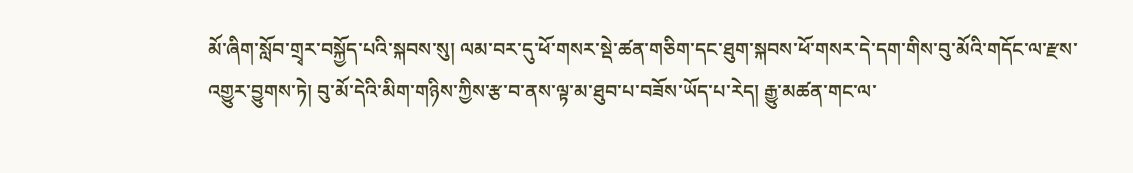མོ་ཞིག་སློབ་གྲྭར་བསྐྱོད་པའི་སྐབས་སུ། ལམ་བར་དུ་ཕོ་གསར་སྡེ་ཚན་གཅིག་དང་ཐུག་སྐབས་ཕོ་གསར་དེ་དག་གིས་བུ་མོའི་གདོང་ལ་རྫས་འགྱུར་བྱུགས་ཏེ། བུ་མོ་དེའི་མིག་གཉིས་ཀྱིས་རྩ་བ་ནས་ལྟ་མ་ཐུབ་པ་བཟོས་ཡོད་པ་རེད། རྒྱུ་མཚན་གང་ལ་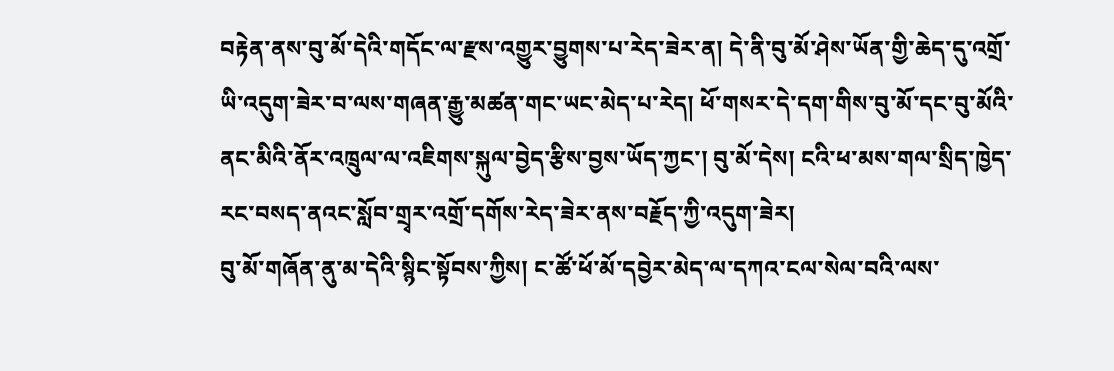བརྟེན་ནས་བུ་མོ་དེའི་གདོང་ལ་རྫས་འགྱུར་བྱུགས་པ་རེད་ཟེར་ན། དེ་ནི་བུ་མོ་ཤེས་ཡོན་གྱི་ཆེད་དུ་འགྲོ་ཡི་འདུག་ཟེར་བ་ལས་གཞན་རྒྱུ་མཚན་གང་ཡང་མེད་པ་རེད། ཕོ་གསར་དེ་དག་གིས་བུ་མོ་དང་བུ་མོའི་ནང་མིའི་ནོར་འཁྲུལ་ལ་འཇིགས་སྐུལ་བྱེད་རྩིས་བྱས་ཡོད་ཀྱང་། བུ་མོ་དེས། ངའི་ཕ་མས་གལ་སྲིད་ཁྱེད་རང་བསད་ནའང་སློབ་གྲྭར་འགྲོ་དགོས་རེད་ཟེར་ནས་བརྗོད་ཀྱི་འདུག་ཟེར།
བུ་མོ་གཞོན་ནུ་མ་དེའི་སྙིང་སྟོབས་ཀྱིས། ང་ཚོ་ཕོ་མོ་དབྱེར་མེད་ལ་དཀའ་ངལ་སེལ་བའི་ལས་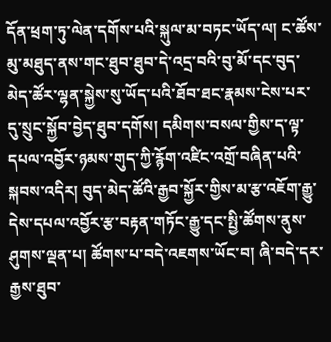དོན་ཕྲག་ཏུ་ལེན་དགོས་པའི་སྐུལ་མ་བཏང་ཡོད་ལ། ང་ཚོས་མུ་མཐུད་ནས་གང་ཐུབ་ཐུབ་དེ་འདྲ་བའི་བུ་མོ་དང་བུད་མེད་ཚོར་ལྷན་སྐྱེས་སུ་ཡོད་པའི་ཐོབ་ཐང་རྣམས་ངེས་པར་དུ་སྲུང་སྐྱོབ་བྱེད་ཐུབ་དགོས། དམིགས་བསལ་གྱིས་ད་ལྟ་དཔལ་འབྱོར་ཉམས་གུད་ཀྱི་རྙོག་འཛིང་འགྲོ་བཞིན་པའི་སྐབས་འདིར། བུད་མེད་ཚོའི་རྒྱབ་སྐྱོར་གྱིས་མ་རྩ་འཇོག་རྒྱུ་དེས་དཔལ་འབྱོར་རྩ་བརྟན་གཏོང་རྒྱུ་དང་སྤྱི་ཚོགས་ནུས་ཤུགས་ལྡན་པ། ཚོགས་པ་བདེ་འཇགས་ཡོང་བ། ཞི་བདེ་དར་རྒྱས་ཐུབ་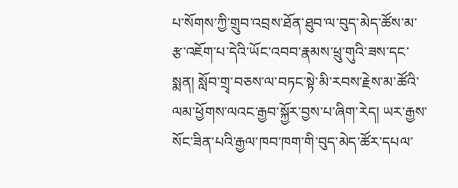པ་སོགས་ཀྱི་གྲུབ་འབྲས་ཐོན་ཐུབ་ལ་བུད་མེད་ཚོས་མ་རྩ་འཇོག་པ་དེའི་ཡོང་འབབ་རྣམས་ཕྲུ་གུའི་ཟས་དང་སྨན། སློབ་གྲྭ་བཅས་ལ་བཏང་སྟེ་མི་རབས་རྗེས་མ་ཚོའི་ལམ་ཕྱོགས་ལའང་རྒྱབ་སྐྱོར་བྱས་པ་ཞིག་རེད། ཡར་རྒྱས་སོང་ཟིན་པའི་རྒྱལ་ཁབ་ཁག་གི་བུད་མེད་ཚོར་དཔལ་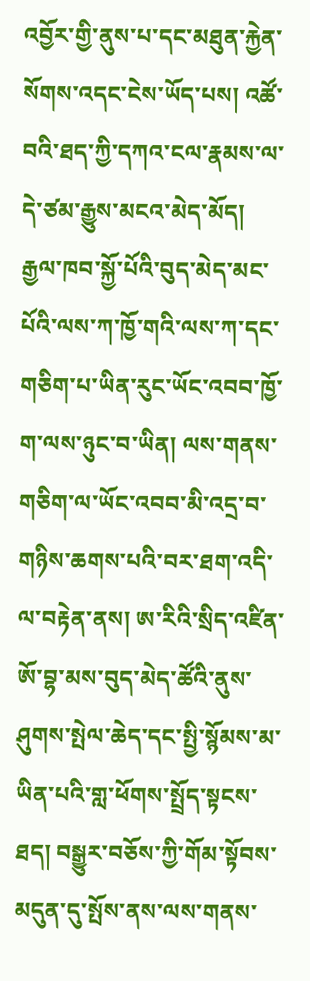འབྱོར་གྱི་ནུས་པ་དང་མཐུན་རྐྱེན་སོགས་འདང་ངེས་ཡོད་པས། འཚོ་བའི་ཐད་ཀྱི་དཀའ་ངལ་རྣམས་ལ་དེ་ཙམ་རྒྱུས་མངའ་མེད་མོད། རྒྱལ་ཁབ་སྐྱོ་པོའི་བུད་མེད་མང་པོའི་ལས་ཀ་ཁྱོ་གའི་ལས་ཀ་དང་གཅིག་པ་ཡིན་རུང་ཡོང་འབབ་ཁྱོ་ག་ལས་ཉུང་བ་ཡིན། ལས་གནས་གཅིག་ལ་ཡོང་འབབ་མི་འདྲ་བ་གཉིས་ཆགས་པའི་བར་ཐག་འདི་ལ་བརྟེན་ནས། ཨ་རིའི་སྲིད་འཛིན་ཨོ་བྷ་མས་བུད་མེད་ཚོའི་ནུས་ཤུགས་སྤེལ་ཆེད་དང་སྤྱི་སྙོམས་མ་ཡིན་པའི་གླ་ཕོགས་སྤྲོད་སྟངས་ཐད། བསྒྱུར་བཅོས་ཀྱི་གོམ་སྟོབས་མདུན་དུ་སྤོས་ནས་ལས་གནས་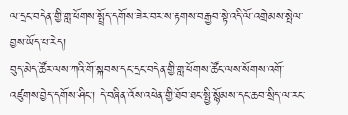ལ་དྲང་བདེན་གྱི་གླ་ཕོགས་སྤྲོད་དགོས་ཟེར་བར་ས་རྟགས་བརྒྱབ་སྟེ་འདི་ལོ་འགྲེམས་སྤེལ་བྱས་ཡོད་པ་རེད།
བུད་མེད་ཚོར་ལས་ཀའི་གོ་སྐབས་དང་དྲང་བདེན་གྱི་གླ་ཕོགས་ཚོང་ལས་སོགས་འགོ་འཛུགས་བྱེད་དགོས་ཤིང་། དེ་བཞིན་འོས་འཕེན་གྱི་ཐོབ་ཐང་སྤྱི་སྙོམས་དང་ཆབ་སྲིད་ལ་རང་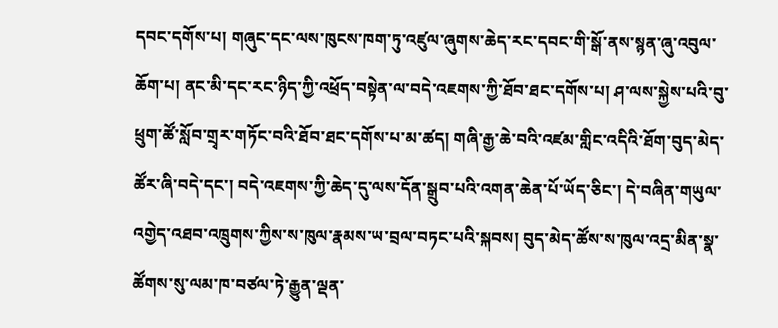དབང་དགོས་པ། གཞུང་དང་ལས་ཁུངས་ཁག་ཏུ་འཛུལ་ཞུགས་ཆེད་རང་དབང་གི་སྒོ་ནས་སྙན་ཞུ་འབུལ་ཆོག་པ། ནང་མི་དང་རང་ཉིད་ཀྱི་འཕྲོད་བསྟེན་ལ་བདེ་འཇགས་ཀྱི་ཐོབ་ཐང་དགོས་པ། ཤ་ལས་སྐྱེས་པའི་བུ་ཕྲུག་ཚོ་སློབ་གྲྭར་གཏོང་བའི་ཐོབ་ཐང་དགོས་པ་མ་ཚད། གཞི་རྒྱ་ཆེ་བའི་འཛམ་གླིང་འདིའི་ཐོག་བུད་མེད་ཚོར་ཞི་བདེ་དང་། བདེ་འཇགས་ཀྱི་ཆེད་དུ་ལས་དོན་སྒྲུབ་པའི་འགན་ཆེན་པོ་ཡོད་ཅིང་། དེ་བཞིན་གཡུལ་འགྱེད་འཐབ་འཁྲུགས་ཀྱིས་ས་ཁུལ་རྣམས་ཡ་བྲལ་བཏང་པའི་སྐབས། བུད་མེད་ཚོས་ས་ཁུལ་འདྲ་མིན་སྣ་ཚོགས་སུ་ལམ་ཁ་བཙལ་ཏེ་རྒྱུན་ལྡན་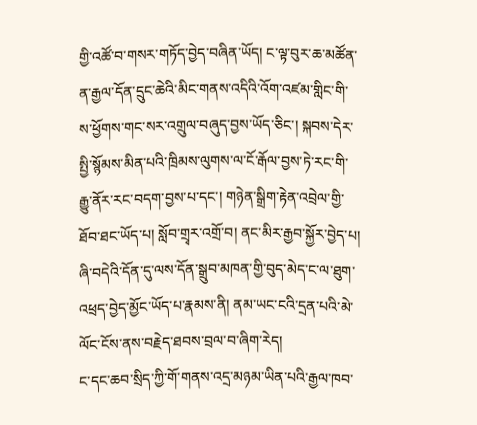གྱི་འཚོ་བ་གསར་གཏོད་བྱེད་བཞིན་ཡོད། ང་ལྟ་བུར་ཆ་མཚོན་ན་རྒྱལ་དོན་དྲུང་ཆེའི་མིང་གནས་འདིའི་འོག་འཛམ་གླིང་གི་ས་ཕྱོགས་གང་སར་འགྲུལ་བཞུད་བྱས་ཡོད་ཅིང་། སྐབས་དེར་སྤྱི་སྙོམས་མིན་པའི་ཁྲིམས་ལུགས་ལ་ངོ་རྒོལ་བྱས་ཏེ་རང་གི་རྒྱུ་ནོར་རང་བདག་བྱས་པ་དང་། གཉེན་སྒྲིག་རྟེན་འབྲེལ་གྱི་ཐོབ་ཐང་ཡོད་པ། སློབ་གྲྭར་འགྲོ་བ། ནང་མིར་རྒྱབ་སྐྱོར་བྱེད་པ། ཞི་བདེའི་དོན་དུ་ལས་དོན་སྒྲུབ་མཁན་གྱི་བུད་མེད་ང་ལ་ཐུག་འཕྲད་བྱེད་མྱོང་ཡོད་པ་རྣམས་ནི། ནམ་ཡང་ངའི་དྲན་པའི་མེ་ལོང་ངོས་ནས་བརྗེད་ཐབས་བྲལ་བ་ཞིག་རེད།
ང་དང་ཆབ་སྲིད་ཀྱི་གོ་གནས་འདྲ་མཉམ་ཡིན་པའི་རྒྱལ་ཁབ་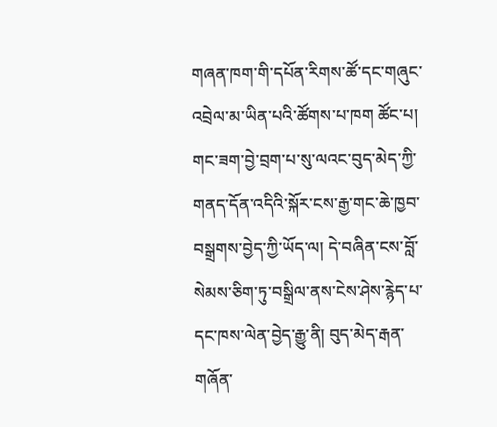གཞན་ཁག་གི་དཔོན་རིགས་ཚོ་དང་གཞུང་འབྲེལ་མ་ཡིན་པའི་ཚོགས་པ་ཁག ཚོང་པ། གང་ཟག་བྱེ་བྲག་པ་སུ་ལའང་བུད་མེད་ཀྱི་གནད་དོན་འདིའི་སྐོར་ངས་རྒྱ་གང་ཆེ་ཁྱབ་བསྒྲགས་བྱེད་ཀྱི་ཡོད་ལ། དེ་བཞིན་ངས་བློ་སེམས་ཅིག་ཏུ་བསྒྲིལ་ནས་ངེས་ཤེས་རྙེད་པ་དང་ཁས་ལེན་བྱེད་རྒྱུ་ནི། བུད་མེད་རྒན་གཞོན་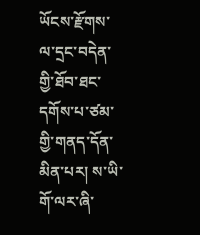ཡོངས་རྫོགས་ལ་དྲང་བདེན་གྱི་ཐོབ་ཐང་དགོས་པ་ཙམ་གྱི་གནད་དོན་མིན་པར། ས་ཡི་གོ་ལར་ཞི་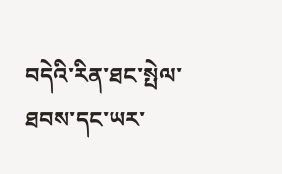བདེའི་རིན་ཐང་སྤེལ་ཐབས་དང་ཡར་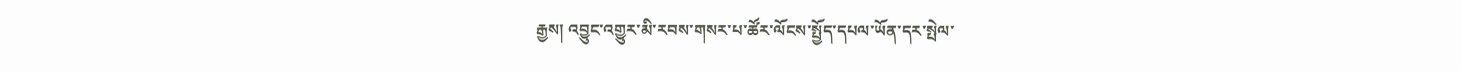རྒྱས། འབྱུང་འགྱུར་མི་རབས་གསར་པ་ཚོར་ལོངས་སྤྱོད་དཔལ་ཡོན་དར་སྤེལ་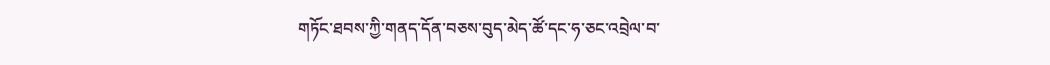གཏོང་ཐབས་ཀྱི་གནད་དོན་བཅས་བུད་མེད་ཚོ་དང་ཧ་ཅང་འབྲེལ་བ་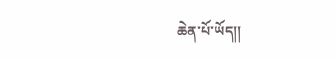ཆེན་པོ་ཡོད།།